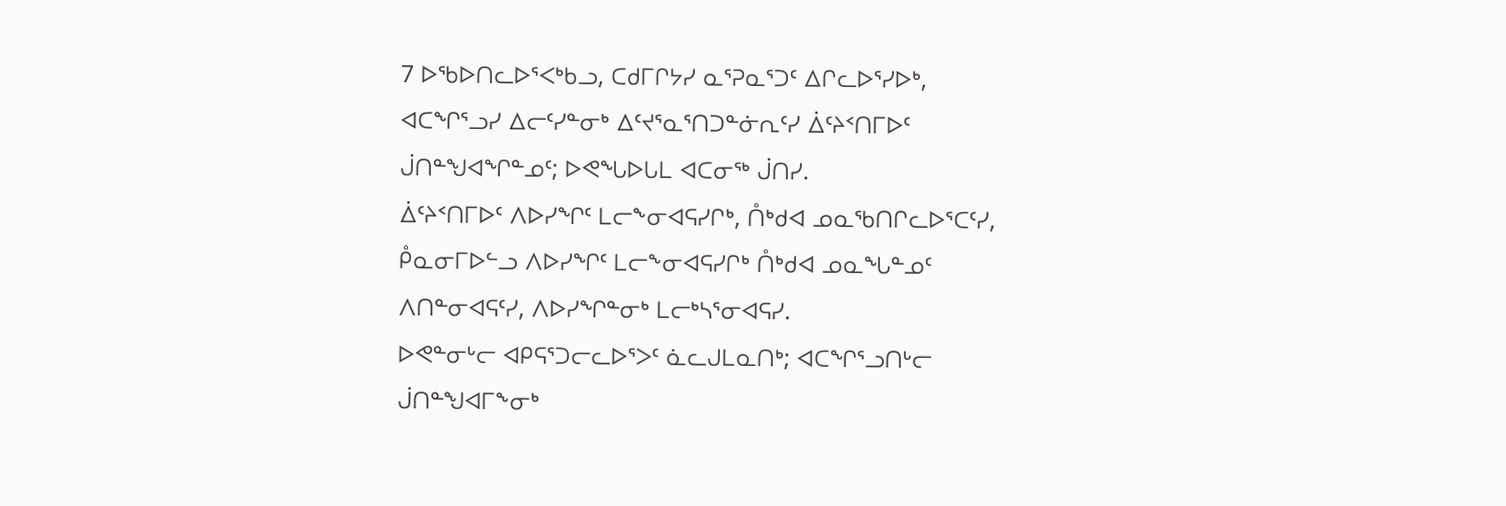7 ᐅᖃᐅᑎᓚᐅᕐᐸᒃᑲᓗ, ᑕᑯᒥᒋᔭᓯ ᓇᕐᕈᓇᕐᑐᑦ ᐃᒋᓚᐅᕐᓯᐅᒃ, ᐊᑕᖏᕐᓗᓯ ᐃᓕᑦᓯᓐᓂᒃ ᐃᑦᔪᕐᓇᕐᑎᑐᓐᓃᕆᑦᓯ ᐄᑦᔨᑉᑎᒥᐅᑦ ᒎᑎᓐᖑᐊᖏᓐᓄᑦ; ᐅᕙᖓᐅᒐᒪ ᐊᑕᓂᖅ ᒎᑎᓯ.
ᐄᑦᔨᑉᑎᒥᐅᑦ ᐱᐅᓯᖏᑦ ᒪᓕᖕᓂᐊᕋᓯᒋᒃ, ᑍᒃᑯᐊ ᓄᓇᖃᑎᒋᓚᐅᕐᑕᑦᓯ, ᑬᓇᓂᒥᐅᓪᓗ ᐱᐅᓯᖏᑦ ᒪᓕᖕᓂᐊᕋᓯᒋᒃ ᑍᒃᑯᐊ ᓄᓇᖓᓐᓄᑦ ᐱᑎᓐᓂᐊᕋᑦᓯ, ᐱᐅᓯᖏᓐᓂᒃ ᒪᓕᒃᓴᕐᓂᐊᕋᓯ.
ᐅᕙᓐᓂᒡᓕ ᐊᑭᕋᕐᑐᓕᓚᐅᕐᐳᑦ ᓈᓚᒍᒪᓇᑎᒃ; ᐊᑕᖏᕐᓗᑎᒡᓕ ᒎᑎᓐᖑᐊᒥᖕᓂᒃ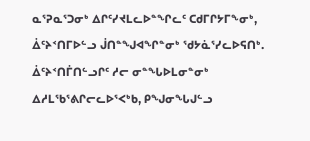ᓇᕐᕈᓇᕐᑐᓂᒃ ᐃᒋᑦᓯᔪᒪᓚᐅᓐᖏᓚᑦ ᑕᑯᒥᒋᔭᒥᖕᓂᒃ, ᐄᑦᔨᑉᑎᒥᐅᓪᓗ ᒎᑎᓐᖑᐊᖏᓐᓂᒃ ᖁᔭᓈᕐᓯᓚᐅᕋᑎᒃ. ᐄᑦᔨᑉᑎᒦᑎᓪᓗᒋᑦ ᓱᓕ ᓂᓐᖓᐅᒪᓂᓐᓂᒃ ᐃᓱᒪᖃᕐᕕᒋᓕᓚᐅᕐᐸᒃᑲ, ᑭᖑᓂᖓᒍᓪᓗ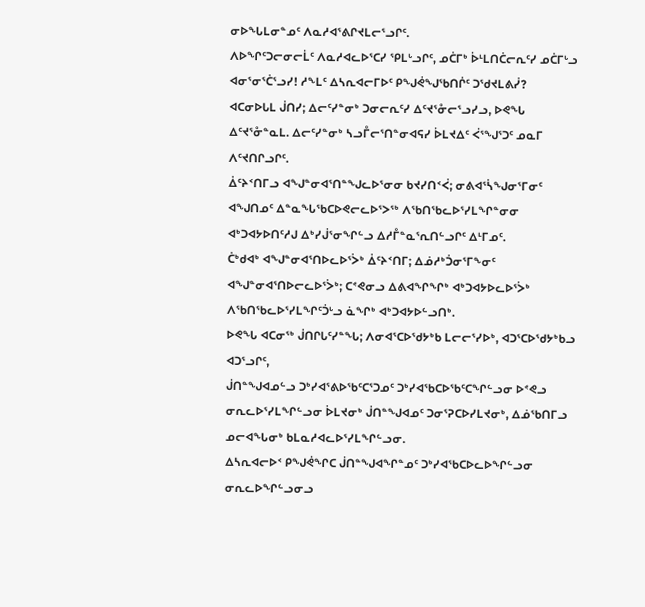ᓂᐅᖓᒪᓂᓐᓄᑦ ᐱᓇᓱᐊᕐᕕᒋᔪᒪᓕᕐᓗᒋᑦ.
ᐱᐅᖏᑦᑐᓕᓂᓕᒫᑦ ᐱᓇᓱᐊᓚᐅᕐᑕᓯ ᕿᒪᒡᓗᒋᑦ, ᓄᑖᒥᒃ ᐆᒻᒪᑎᑖᓕᕆᑦᓯ ᓄᑖᒥᒡᓗ ᐊᓂᕐᓂᕐᑖᕐᓗᓯ! ᓱᖕᒪᑦ ᐃᓴᕆᐊᓕᒥᐅᑦ ᑭᖑᕚᖑᖃᑎᒌᑦ ᑐᖁᔪᒪᕕᓰ?
ᐊᑕᓂᐅᒐᒪ ᒎᑎᓯ; ᐃᓕᑦᓯᓐᓂᒃ ᑐᓂᓕᕆᑦᓯ ᐃᑦᔪᕐᓁᓕᕐᓗᓯᓗ, ᐅᕙᖓ ᐃᑦᔪᕐᓁᓐᓇᒪ. ᐃᓕᑦᓯᓐᓂᒃ ᓴᓗᒤᓕᕐᑎᓐᓂᐊᕋᓯ ᐆᒪᔪᐃᑦ ᐹᕐᖑᕐᑐᑦ ᓄᓇᒥ ᐱᑦᔪᑎᒋᓗᒋᑦ.
ᐄᑦᔨᑉᑎᒥᓗ ᐊᖑᓐᓂᐊᕐᑎᓐᖑᓚᐅᕐᓂᓂ ᑲᔪᓯᑎᑉᐹ; ᓂᕕᐊᕐᓵᖑᓂᕐᒥᓂᑦ ᐊᖑᑎᓄᑦ ᐃᓐᓇᖓᖃᑕᐅᕙᓕᓚᐅᕐᐳᖅ ᐱᖃᑎᖃᓚᐅᕐᓯᒪᖏᓐᓂᓂ ᐊᒃᑐᐊᔭᐅᑎᑦᓱᒍ ᐃᒃᓯᒎᕐᓂᖏᓪᓗ ᐃᓱᒤᓐᓇᕐᕆᑎᓪᓗᒋᑦ ᐃᒻᒥᓄᑦ.
ᑖᒃᑯᐊᒃ ᐊᖑᓐᓂᐊᕐᑎᐅᓚᐅᕐᐴᒃ ᐄᑦᔨᑉᑎᒥ; ᐃᓅᓱᒃᑑᓂᕐᒥᖕᓂᑦ ᐊᖑᓐᓂᐊᕐᑎᐅᓕᓚᐅᕐᐴᒃ; ᑕᕝᕙᓂᓗ ᐃᕕᐊᖏᖏᒃ ᐊᒃᑐᐊᔭᐅᓚᐅᕐᐴᒃ ᐱᖃᑎᖃᓚᐅᕐᓯᒪᖏᑦᑑᒡᓗ ᓈᖏᒃ ᐊᒃᑐᐊᔭᐅᓪᓗᑎᒃ.
ᐅᕙᖓ ᐊᑕᓂᖅ ᒎᑎᒋᒐᑦᓯᓐᖓ; ᐱᓂᐊᕐᑕᐅᖁᔭᒃᑲ ᒪᓕᓕᕐᓯᐅᒃ, ᐊᑐᕐᑕᐅᖁᔭᒃᑲᓗ ᐊᑐᕐᓗᒋᑦ,
ᒎᑎᓐᖑᐊᓄᓪᓗ ᑐᒃᓯᐊᕐᕕᐅᖃᑦᑕᕐᑐᓄᑦ ᑐᒃᓯᐊᖃᑕᐅᖃᑦᑕᖏᓪᓗᓂ ᐅᕝᕙᓗ ᓂᕆᓚᐅᕐᓯᒪᖏᓪᓗᓂ ᐆᒪᔪᓂᒃ ᒎᑎᓐᖑᐊᓄᑦ ᑐᓂᕐᕈᑕᐅᓯᒪᔪᓂᒃ, ᐃᓅᖃᑎᒥᓗ ᓄᓕᐊᖓᓂᒃ ᑲᒪᓇᓱᐊᓚᐅᕐᓯᒪᖏᓪᓗᓂ.
ᐃᓴᕆᐊᓕᐅᑉ ᑭᖑᕚᖏᑕ ᒎᑎᓐᖑᐊᖏᓐᓄᑦ ᑐᒃᓯᐊᖃᑕᐅᓚᐅᖏᓪᓗᓂ ᓂᕆᓚᐅᖏᓪᓗᓂᓗ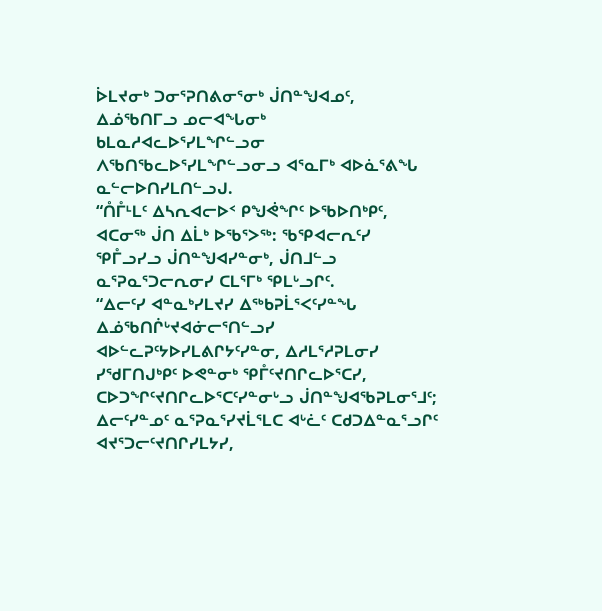ᐆᒪᔪᓂᒃ ᑐᓂᕐᕈᑎᕕᓂᕐᓂᒃ ᒎᑎᓐᖑᐊᓄᑦ, ᐃᓅᖃᑎᒥᓗ ᓄᓕᐊᖓᓂᒃ ᑲᒪᓇᓱᐊᓚᐅᕐᓯᒪᖏᓪᓗᓂ ᐱᖃᑎᖃᓚᐅᕐᓯᒪᖏᓪᓗᓂᓗ ᐊᕐᓇᒥᒃ ᐊᐅᓈᕐᕕᖓ ᓇᓪᓕᐅᑎᓯᒪᑎᓪᓗᒍ.
“ᑍᒤᒻᒪᑦ ᐃᓴᕆᐊᓕᐅᑉ ᑭᖑᕚᖏᑦ ᐅᖃᐅᑎᒃᑭᑦ, ᐊᑕᓂᖅ ᒎᑎ ᐃᒫᒃ ᐅᖃᕐᐳᖅ: ᖃᕿᐊᓕᕆᑦᓯ ᕿᒤᓗᓯᓗ ᒎᑎᓐᖑᐊᓯᓐᓂᒃ, ᒎᑎᒧᓪᓗ ᓇᕐᕈᓇᕐᑐᓕᕆᓂᓯ ᑕᒪᕐᒥᒃ ᕿᒪᒡᓗᒋᑦ.
“ᐃᓕᑦᓯ ᐊᓐᓇᒃᓯᒪᔪᓯ ᐃᖅᑲᕈᒫᕐᐸᑦᓯᓐᖓ ᐃᓅᖃᑎᒌᒡᔪᐊᓃᓕᕐᑎᓪᓗᓯ ᐊᐅᓪᓚᕈᑦᔭᐅᓯᒪᕕᒋᔭᑦᓯᓐᓂ, ᐃᓱᒪᕐᓱᕈᒪᓂᓯ ᓯᖁᒥᑎᒍᒃᑭᑦ ᐅᕙᓐᓂᒃ ᕿᒤᑦᔪᑎᒋᓚᐅᕐᑕᓯ, ᑕᐅᑐᖏᑦᔪᑎᒋᓚᐅᕐᑕᑦᓯᓐᓂᒡᓗ ᒎᑎᓐᖑᐊᖃᕈᒪᓂᕐᒧᑦ; ᐃᓕᑦᓯᓐᓄᑦ ᓇᕐᕈᓇᕐᓯᔪᒫᕐᒪᑕ ᐊᒡᓛᑦ ᑕᑯᑐᐃᓐᓇᕐᓗᒋᑦ ᐊᔪᕐᑐᓕᑦᔪᑎᒋᓯᒪᔭᓯ,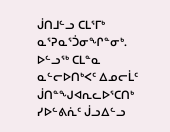ᒎᑎᒧᓪᓗ ᑕᒪᕐᒥᒃ ᓇᕐᕈᓇᕐᑑᓂᖏᓐᓂᒃ.
ᐅᓪᓗᖅ ᑕᒪᓐᓇ ᓇᓪᓕᐅᑎᒃᐸᑦ ᐃᓄᓕᒫᑦ ᒎᑎᓐᖑᐊᕆᓚᐅᕐᑕᑎᒃ ᓯᐅᓪᕕᕇᑦ ᒎᓗᐃᓪᓗ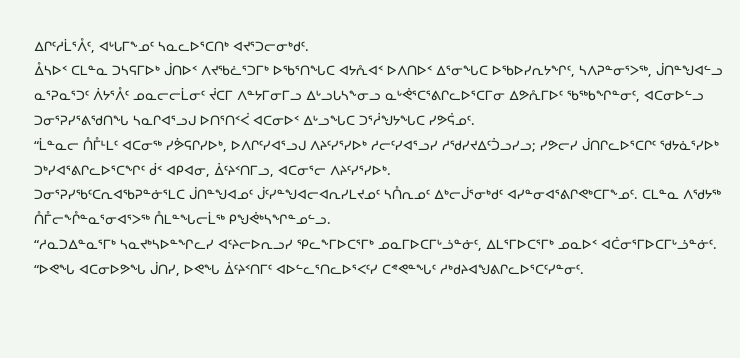ᐃᒋᑦᓱᒫᕐᐰᑦ, ᐊᒡᒐᒥᖕᓄᑦ ᓴᓇᓚᐅᕐᑕᑎᒃ ᐊᔪᕐᑐᓕᓂᒃᑯᑦ.
ᐂᓴᐅᑉ ᑕᒪᓐᓇ ᑐᓴᕋᒥᐅᒃ ᒎᑎᐅᑉ ᐱᔪᖃᓛᕐᑐᒥᒃ ᐅᖃᕐᑎᖓᑕ ᐊᔭᕅᐊᑉ ᐅᐱᑎᐅᑉ ᐃᕐᓂᖓᑕ ᐅᖃᐅᓯᕆᔭᖏᑦ, ᓴᐱᕈᓐᓂᕐᐳᖅ, ᒎᑎᓐᖑᐊᓪᓗ ᓇᕐᕈᓇᕐᑐᑦ ᐲᔭᕐᐰᑦ ᓄᓇᓕᓕᒫᓂᑦ ᔫᑕᒥ ᐱᓐᔭᒥᓂᒥᓗ ᐃᒡᓗᒐᓴᖕᓂᓗ ᓇᒡᕚᕐᑕᕐᕕᒋᓚᐅᕐᑕᒥᓂ ᐃᕗᕅᒥᐅᑦ ᖃᖅᑲᖏᓐᓂᑦ, ᐊᑕᓂᐅᓪᓗ ᑐᓂᕐᕈᓯᕐᕕᖁᑎᖓ ᓴᓇᒋᐊᕐᓗᒍ ᐅᑎᕐᑎᑉᐹ ᐊᑕᓂᐅᑉ ᐃᒡᓗᖓᑕ ᑐᕐᓲᖑᔭᖓᑕ ᓯᕗᕌᓄᑦ.
“ᒫᓐᓇᓕ ᑍᒤᒻᒪᑦ ᐊᑕᓂᖅ ᓯᕘᕋᒋᓯᐅᒃ, ᐅᐱᒋᑦᓯᐊᕐᓗᒍ ᐱᔨᑦᓯᕐᓯᐅᒃ ᓱᓕᑦᓯᐊᕐᓗᓯ ᓱᖁᓯᔪᐃᑦᑑᓗᓯᓗ; ᓯᕗᓕᓯ ᒎᑎᒋᓚᐅᕐᑕᒋᑦ ᖁᔭᓈᕐᓯᐅᒃ ᑐᒃᓯᐊᕐᕕᒋᓚᐅᕐᑕᖏᑦ ᑰᑉ ᐊᑭᐊᓂ, ᐄᑦᔨᑉᑎᒥᓗ, ᐊᑕᓂᕐᓕ ᐱᔨᑦᓯᕐᓯᐅᒃ.
ᑐᓂᕐᕈᓯᖃᑦᑕᕆᐊᖃᕈᓐᓃᕐᒪᑕ ᒎᑎᓐᖑᐊᓄᑦ ᒎᑦᓯᓐᖑᐊᓕᐊᕆᓯᒪᔪᓄᑦ ᓴᑍᕆᓄᑦ ᐃᒃᓕᒎᕐᓂᒃᑯᑦ ᐊᓯᓐᓂᐊᕐᕕᒋᕙᒃᑕᒥᖕᓄᑦ. ᑕᒪᓐᓇ ᐱᖁᔭᖅ ᑍᒤᓕᖕᒊᓐᓇᕐᓂᐊᕐᐳᖅ ᑍᒪᓐᖓᓕᒫᖅ ᑭᖑᕚᒃᓴᖏᓐᓄᓪᓗ.
“ᓱᓇᑐᐃᓐᓇᕐᒥᒃ ᓴᓇᔪᒃᓴᐅᓐᖏᓚᓯ ᐊᑦᔨᓕᐅᕆᓗᓯ ᕿᓚᖕᒥᐅᑕᕐᒥᒃ ᓄᓇᒥᐅᑕᒥᒡᓘᓐᓃᑦ, ᐃᒪᕐᒥᐅᑕᕐᒥᒃ ᓄᓇᐅᑉ ᐊᑖᓂᕐᒥᐅᑕᒥᒡᓘᓐᓃᑦ.
“ᐅᕙᖓ ᐊᑕᓂᐅᕗᖓ ᒎᑎᓯ, ᐅᕙᖓ ᐄᑦᔨᑉᑎᒥᑦ ᐊᐅᓪᓚᕐᑎᓚᐅᕐᐸᑦᓯ ᑕᕝᕙᓐᖓᑦ ᓱᒃᑯᔨᐊᖑᕕᒋᓚᐅᕐᑕᑦᓯᓐᓂᑦ.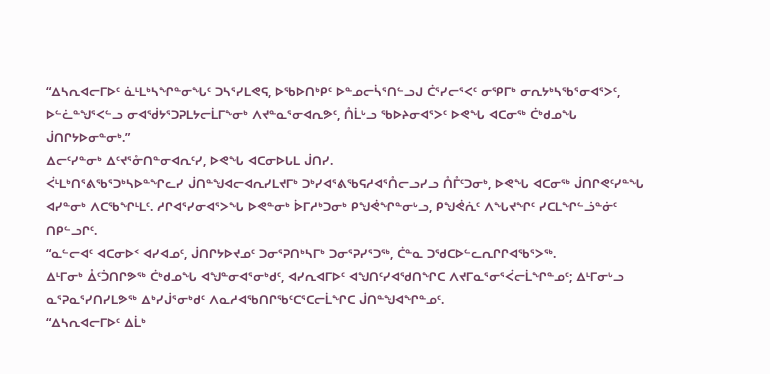“ᐃᓴᕆᐊᓕᒥᐅᑦ ᓈᒻᒪᒃᓴᖏᓐᓂᖓᑦ ᑐᓴᕐᓯᒪᕙᕋ, ᐅᖃᐅᑎᒃᑭᑦ ᐅᓐᓄᓕᓵᕐᑎᓪᓗᒍ ᑖᕐᓯᓕᕐᐸᑦ ᓂᕿᒥᒃ ᓂᕆᔭᒃᓴᖃᕐᓂᐊᕐᐳᑦ, ᐅᓪᓛᓐᖑᕐᐸᓪᓗ ᓂᐊᖂᔭᕐᑐᕈᒪᔭᓕᒫᒥᖕᓂᒃ ᐱᔪᓐᓇᕐᓂᐊᕆᕗᑦ, ᑍᒫᒡᓗ ᖃᐅᔨᓂᐊᕐᐳᑦ ᐅᕙᖓ ᐊᑕᓂᖅ ᑖᒃᑯᓄᖓ ᒎᑎᒋᔭᐅᓂᓐᓂᒃ.”
ᐃᓕᑦᓯᓐᓂᒃ ᐃᑦᔪᕐᓁᑎᓐᓂᐊᕆᑦᓯ, ᐅᕙᖓ ᐊᑕᓂᐅᒐᒪ ᒎᑎᓯ.
ᐹᒻᒪᒃᑎᕐᕕᖃᕐᑐᒃᓴᐅᓐᖏᓚᓯ ᒎᑎᓐᖑᐊᓕᐊᕆᓯᒪᔪᒥᒃ ᑐᒃᓯᐊᕐᕕᖃᕋᓱᐊᕐᑍᓕᓗᓯᓗ ᑍᒤᑦᑐᓂᒃ, ᐅᕙᖓ ᐊᑕᓂᖅ ᒎᑎᒋᕙᑦᓯᓐᖓ ᐊᓯᓐᓂᒃ ᐱᑕᖃᖏᒻᒪᑦ. ᓱᒋᐊᕐᓯᓂᐊᕐᐳᖓ ᐅᕙᓐᓂᒃ ᐆᒥᓱᒃᑐᓂᒃ ᑭᖑᕚᖏᓐᓂᒡᓗ, ᑭᖑᕚᕇᑦ ᐱᖓᔪᖏᑦ ᓯᑕᒪᖏᓪᓘᓐᓃᑦ ᑎᑭᓪᓗᒋᑦ.
“ᓇᓪᓕᐊᑦ ᐊᑕᓂᐅᑉ ᐊᓯᐊᓄᑦ, ᒎᑎᒋᔭᐅᔪᓄᑦ ᑐᓂᕐᕈᑎᒃᓴᒥᒃ ᑐᓂᕐᕈᓯᕐᑐᖅ, ᑖᓐᓇ ᑐᖁᑕᐅᓪᓚᕆᒋᒋᐊᖃᕐᐳᖅ.
ᐃᒻᒥᓂᒃ ᐂᑦᑑᑎᒋᕗᖅ ᑖᒃᑯᓄᖓ ᐊᖑᓐᓂᐊᕐᓂᒃᑯᑦ, ᐊᓯᕆᐊᒥᐅᑦ ᐊᖑᑎᑦᓯᐊᖁᑎᖏᑕ ᐱᔪᒥᓇᕐᓂᕐᐹᓕᒫᖏᓐᓄᑦ; ᐃᒻᒥᓂᒡᓗ ᓇᕐᕈᓇᕐᓯᑎᓯᒪᕗᖅ ᐃᒃᓯᒎᕐᓂᒃᑯᑦ ᐱᓇᓱᐊᖃᑎᒋᖃᑦᑕᕐᑕᓕᒫᖏᑕ ᒎᑎᓐᖑᐊᖏᓐᓄᑦ.
“ᐃᓴᕆᐊᓕᒥᐅᑦ ᐃᒫᒃ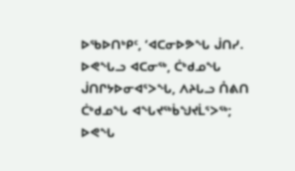ᐅᖃᐅᑎᒃᑭᑦ, ‘ᐊᑕᓂᐅᕗᖓ ᒎᑎᓯ.
ᐅᕙᖓᓗ ᐊᑕᓂᖅ, ᑖᒃᑯᓄᖓ ᒎᑎᒋᔭᐅᓂᐊᕐᐳᖓ, ᐱᔨᒐᓗ ᑍᕕᑎ ᑖᒃᑯᓄᖓ ᐊᖓᔪᖅᑳᖑᔪᒫᕐᐳᖅ; ᐅᕙᖓ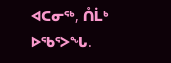ᐊᑕᓂᖅ, ᑍᒫᒃ ᐅᖃᕐᐳᖓ.